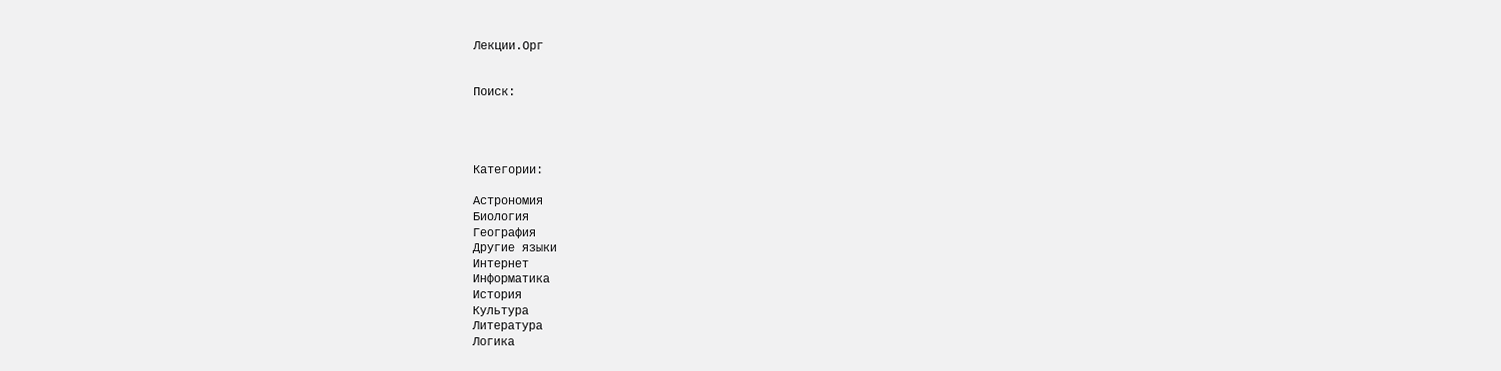Лекции.Орг


Поиск:




Категории:

Астрономия
Биология
География
Другие языки
Интернет
Информатика
История
Культура
Литература
Логика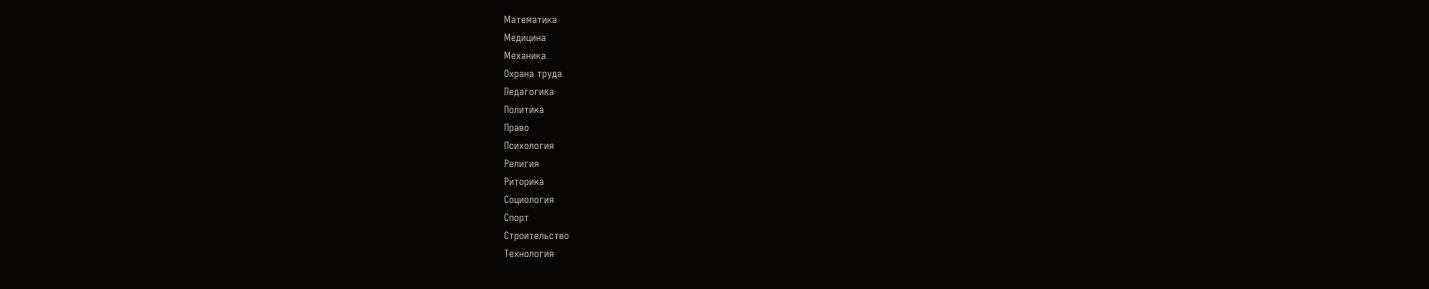Математика
Медицина
Механика
Охрана труда
Педагогика
Политика
Право
Психология
Религия
Риторика
Социология
Спорт
Строительство
Технология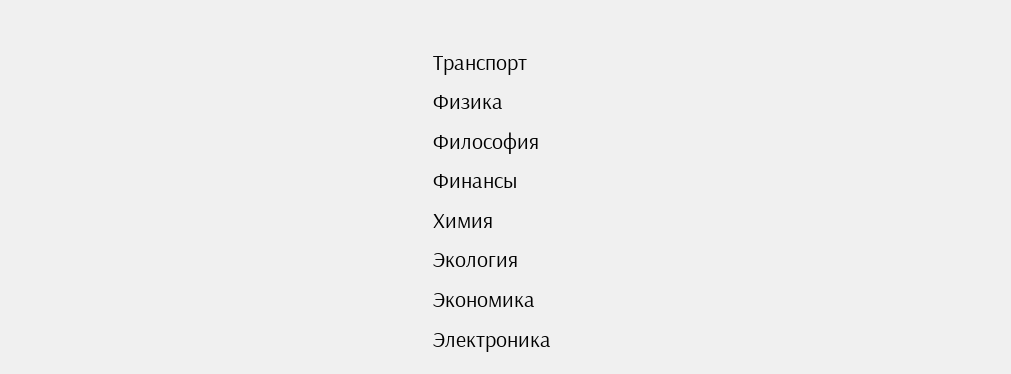Транспорт
Физика
Философия
Финансы
Химия
Экология
Экономика
Электроника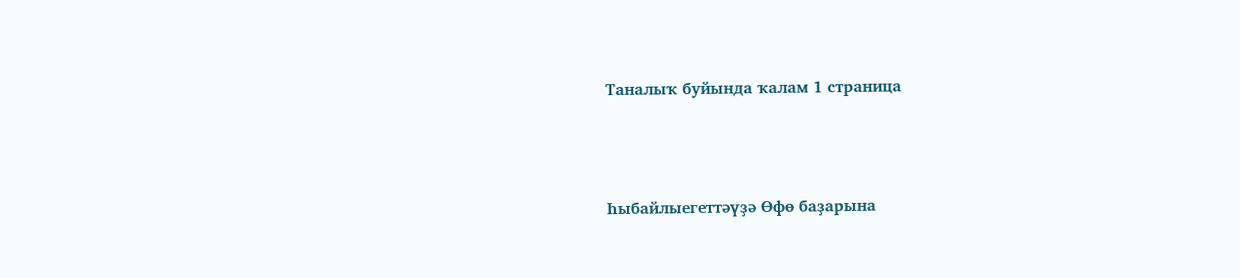Таналыҡ буйында ҡалам 1 страница




Һыбайлыегеттәүҙә Өфө баҙарына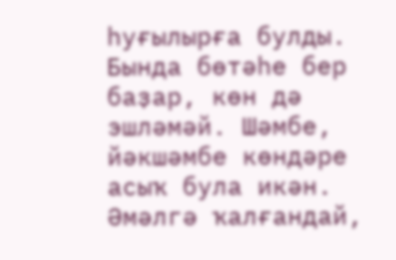һуғылырға булды. Бында бөтәһе бер баҙар, көн дә эшләмәй. Шәмбе, йәкшәмбе көндәре асыҡ була икән. Әмәлгә ҡалғандай,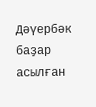Дәүербәк баҙар асылған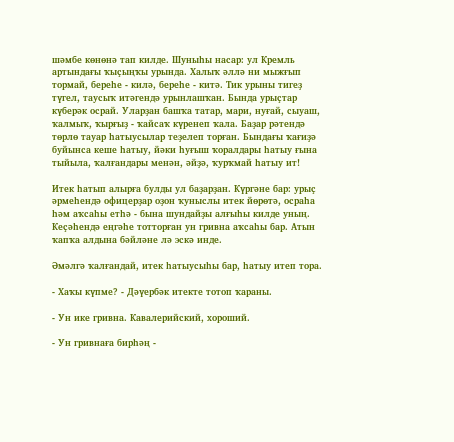шәмбе көнөнә тап килде. Шуныһы насар: ул Кремль артындағы ҡыҫыңҡы урында. Халыҡ әллә ни мыжғып тормай, береһе - килә, береһе - китә. Тик урыны тигеҙ түгел, таусыҡ итәгендә урынлашҡан. Бында урыҫтар күберәк осрай. Уларҙан башҡа татар, мари, нуғай, сыуаш, ҡалмыҡ, ҡырғыҙ - ҡайсаҡ күренеп ҡала. Баҙар рәтендә төрлө тауар һатыусылар теҙелеп торған. Бындағы ҡағиҙә буйынса кеше һатыу, йәки һуғыш ҡоралдары һатыу ғына тыйыла, ҡалғандары менән, әйҙә, ҡурҡмай һатыу ит!

Итек һатып алырға булды ул баҙарҙан. Күргәне бар: урыҫ әрмеһендә офицерҙар оҙон ҡуныслы итек йөрөтә, осраһа һәм аҡсаһы етһә - бына шундайҙы алғыһы килде уның. Кеҫәһендә еңгәһе тотторған ун гривна аҡсаһы бар. Атын ҡапҡа алдына бәйләне лә эскә инде.

Әмәлгә ҡалғандай, итек һатыусыһы бар, һатыу итеп тора.

- Хаҡы күпме? - Дәүербәк итекте тотоп ҡараны.

- Ун ике гривна. Кавалерийский, хороший.

- Ун гривнаға бирһәң -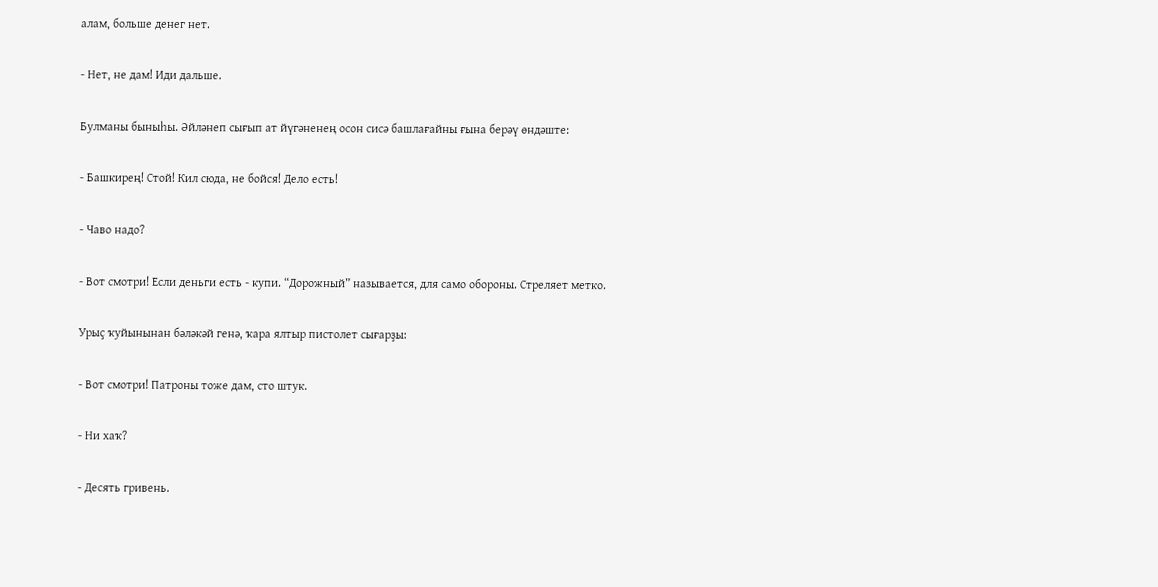алам, больше денег нет.

- Нет, не дам! Иди дальше.

Булманы быныһы. Әйләнеп сығып ат йүгәненең осон сисә башлағайны ғына берәү өндәште:

- Башкирең! Стой! Кил сюда, не бойся! Дело есть!

- Чаво надо?

- Вот смотри! Если деньги есть - купи. “Дорожный” называется, для само обороны. Стреляет метко.

Урыҫ ҡуйынынан бәләкәй генә, ҡара ялтыр пистолет сығарҙы:

- Вот смотри! Патроны тоже дам, сто штук.

- Ни хаҡ?

- Десять гривень.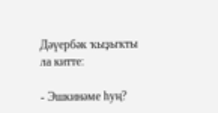Дәүербәк ҡыҙыҡты ла китте:

- Эшкинәме һуң?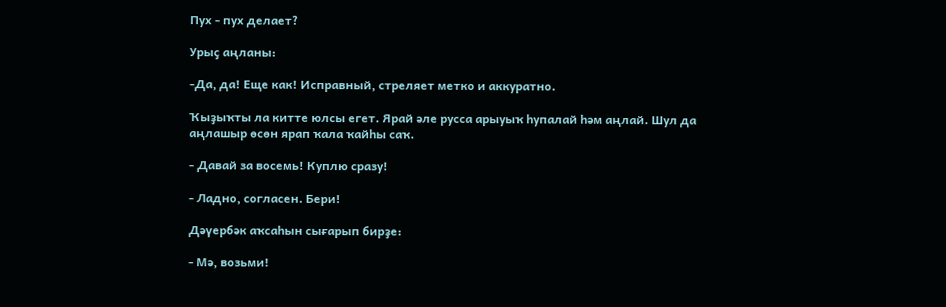Пух - пух делает?

Урыҫ аңланы:

-Да, да! Еще как! Исправный, стреляет метко и аккуратно.

Ҡыҙыҡты ла китте юлсы егет. Ярай әле русса арыуыҡ һупалай һәм аңлай. Шул да аңлашыр өсөн ярап ҡала ҡайһы саҡ.

- Давай за восемь! Куплю сразу!

- Ладно, согласен. Бери!

Дәүербәк аҡсаһын сығарып бирҙе:

- Мә, возьми!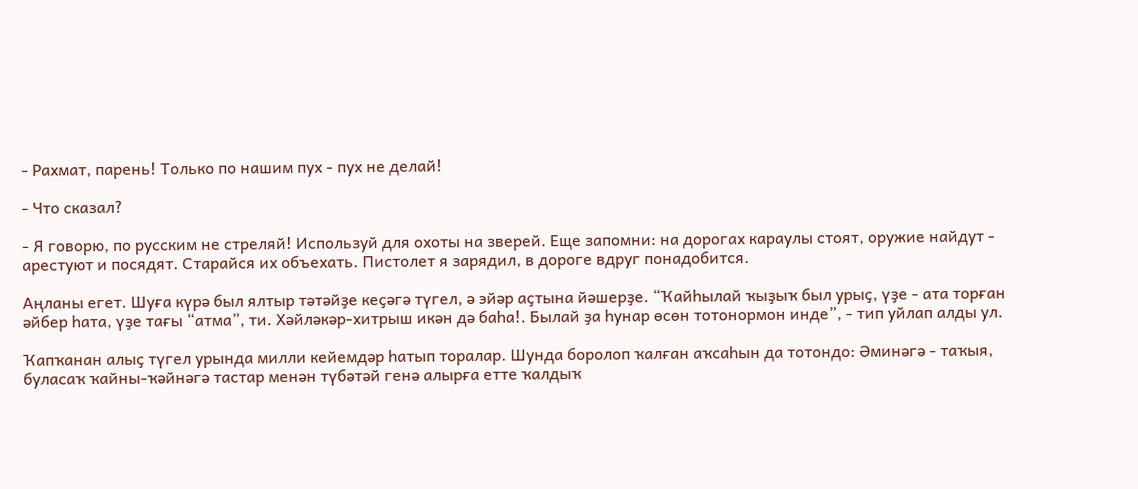- Рахмат, парень! Только по нашим пух - пух не делай!

- Что сказал?

- Я говорю, по русским не стреляй! Используй для охоты на зверей. Еще запомни: на дорогах караулы стоят, оружие найдут - арестуют и посядят. Старайся их объехать. Пистолет я зарядил, в дороге вдруг понадобится.

Аңланы егет. Шуға күрә был ялтыр тәтәйҙе кеҫәгә түгел, ә эйәр аҫтына йәшерҙе. “Ҡайһылай ҡыҙыҡ был урыҫ, үҙе - ата торған әйбер һата, үҙе тағы “атма”, ти. Хәйләкәр-хитрыш икән дә баһа!. Былай ҙа һунар өсөн тотонормон инде”, - тип уйлап алды ул.

Ҡапҡанан алыҫ түгел урында милли кейемдәр һатып торалар. Шунда боролоп ҡалған аҡсаһын да тотондо: Әминәгә - таҡыя, буласаҡ ҡайны-ҡәйнәгә тастар менән түбәтәй генә алырға етте ҡалдыҡ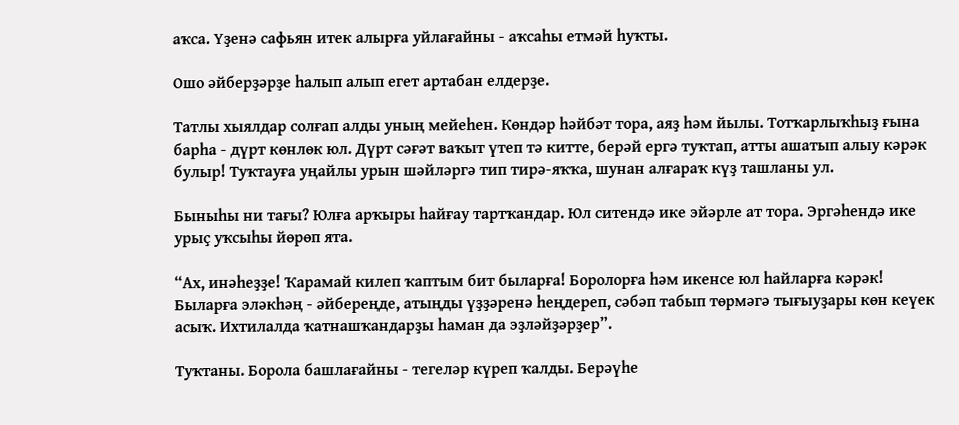аҡса. Үҙенә сафьян итек алырға уйлағайны - аҡсаһы етмәй һуҡты.

Ошо әйберҙәрҙе һалып алып егет артабан елдерҙе.

Татлы хыялдар солғап алды уның мейеһен. Көндәр һәйбәт тора, аяҙ һәм йылы. Тотҡарлыҡһыҙ ғына барһа - дүрт көнлөк юл. Дүрт сәғәт ваҡыт үтеп тә китте, берәй ергә туҡтап, атты ашатып алыу кәрәк булыр! Туҡтауға уңайлы урын шәйләргә тип тирә-яҡҡа, шунан алғараҡ күҙ ташланы ул.

Быныһы ни тағы? Юлға арҡыры һайғау тартҡандар. Юл ситендә ике эйәрле ат тора. Эргәһендә ике урыҫ уҡсыһы йөрөп ята.

“Ах, инәһеҙҙе! Ҡарамай килеп ҡаптым бит быларға! Боролорға һәм икенсе юл һайларға кәрәк! Быларға эләкһәң - әйбереңде, атыңды үҙҙәренә һеңдереп, сәбәп табып төрмәгә тығыуҙары көн кеүек асыҡ. Ихтилалда ҡатнашҡандарҙы һаман да эҙләйҙәрҙер”.

Туҡтаны. Борола башлағайны - тегеләр күреп ҡалды. Берәүһе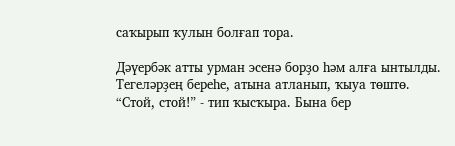саҡырып ҡулын болғап тора.

Дәүербәк атты урман эсенә борҙо һәм алға ынтылды. Тегеләрҙең береһе, атына атланып, ҡыуа төштө. “Стой, стой!” - тип ҡысҡыра. Бына бер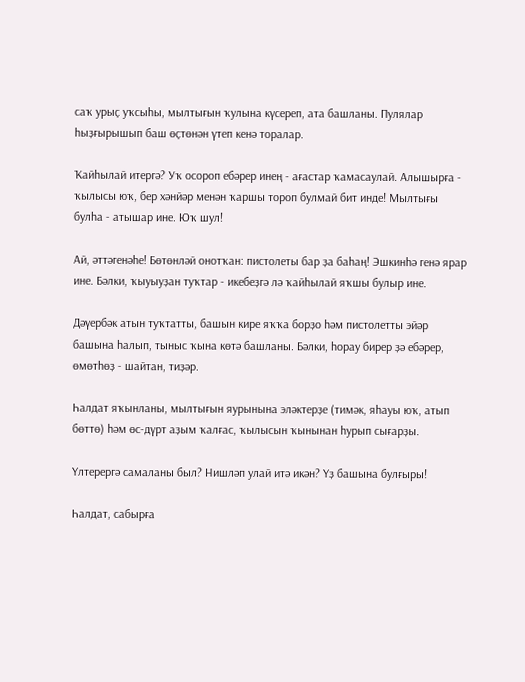саҡ урыҫ уҡсыһы, мылтығын ҡулына күсереп, ата башланы. Пулялар һыҙғырышып баш өҫтөнән үтеп кенә торалар.

Ҡайһылай итергә? Уҡ осороп ебәрер инең - ағастар ҡамасаулай. Алышырға - ҡылысы юҡ, бер хәнйәр менән ҡаршы тороп булмай бит инде! Мылтығы булһа - атышар ине. Юҡ шул!

Ай, әттәгенәһе! Бөтөнләй онотҡан: пистолеты бар ҙа баһаң! Эшкинһә генә ярар ине. Бәлки, ҡыуыуҙан туҡтар - икебеҙгә лә ҡайһылай яҡшы булыр ине.

Дәүербәк атын туҡтатты, башын кире яҡҡа борҙо һәм пистолетты эйәр башына һалып, тыныс ҡына көтә башланы. Бәлки, һорау бирер ҙә ебәрер, өмөтһөҙ - шайтан, тиҙәр.

Һалдат яҡынланы, мылтығын яурынына эләктерҙе (тимәк, яһауы юҡ, атып бөттө) һәм өс-дүрт аҙым ҡалғас, ҡылысын ҡынынан һурып сығарҙы.

Үлтерергә самаланы был? Нишләп улай итә икән? Үҙ башына булғыры!

Һалдат, сабырға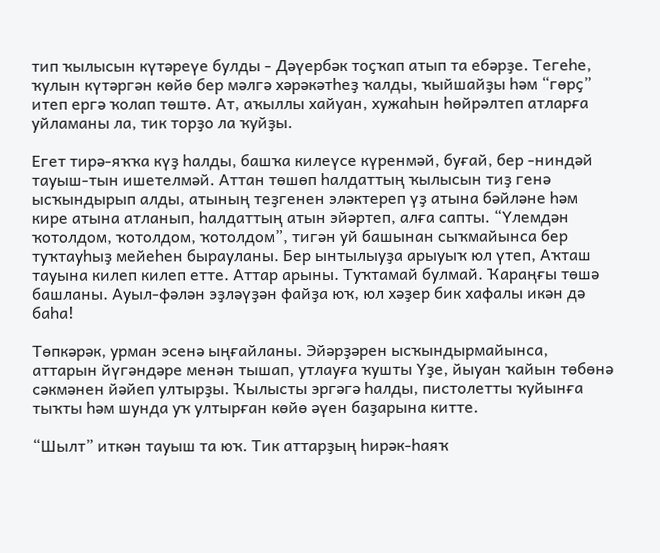тип ҡылысын күтәреүе булды - Дәүербәк тоҫҡап атып та ебәрҙе. Тегеһе, ҡулын күтәргән көйө бер мәлгә хәрәкәтһеҙ ҡалды, ҡыйшайҙы һәм “гөрҫ” итеп ергә ҡолап төштө. Ат, аҡыллы хайуан, хужаһын һөйрәлтеп атларға уйламаны ла, тик торҙо ла ҡуйҙы.

Егет тирә-яҡҡа күҙ һалды, башҡа килеүсе күренмәй, буғай, бер -ниндәй тауыш-тын ишетелмәй. Аттан төшөп һалдаттың ҡылысын тиҙ генә ысҡындырып алды, атының теҙгенен эләктереп үҙ атына бәйләне һәм кире атына атланып, һалдаттың атын эйәртеп, алға сапты. “Үлемдән ҡотолдом, ҡотолдом, ҡотолдом”, тигән уй башынан сыҡмайынса бер туҡтауһыҙ мейеһен бырауланы. Бер ынтылыуҙа арыуыҡ юл үтеп, Аҡташ тауына килеп килеп етте. Аттар арыны. Туҡтамай булмай. Ҡараңғы төшә башланы. Ауыл-фәлән эҙләүҙән файҙа юҡ, юл хәҙер бик хафалы икән дә баһа!

Төпкәрәк, урман эсенә ыңғайланы. Эйәрҙәрен ысҡындырмайынса, аттарын йүгәндәре менән тышап, утлауға ҡушты Үҙе, йыуан ҡайын төбөнә сәкмәнен йәйеп ултырҙы. Ҡылысты эргәгә һалды, пистолетты ҡуйынға тыҡты һәм шунда уҡ ултырған көйө әүен баҙарына китте.

“Шылт” иткән тауыш та юҡ. Тик аттарҙың һирәк-һаяҡ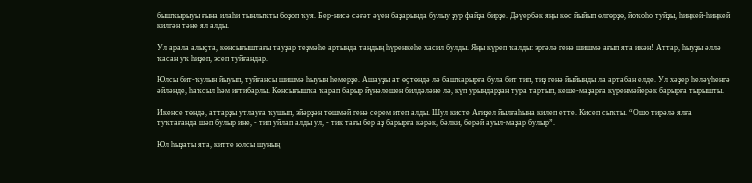бышҡырыуы ғына илаһи тынлыҡты боҙоп ҡуя. Бер-нисә сәғәт әүен баҙарында булыу ҙур файҙа бирҙе. Дәүербәк яңы көс йыйып өлгөрҙө, йоҡоһо туйҙы, һиңкей-һиңкей килгән тәне ял алды.

Ул арала алыҫта, көнсығыштағы тауҙар теҙмәһе артында таңдың һүренкеһе хасил булды. Яңы күреп ҡалды: эргәлә генә шишмә ағып ята икән! Аттар, һыуҙы әллә ҡасан уҡ һиҙеп, эсеп туйғандар.

Юлсы бит-ҡулын йыуып, туйғансы шишмә һыуын һемерҙе. Ашауҙы ат өҫтөндә лә башҡарырға була бит тип, тиҙ генә йыйынды ла артабан елде. Ул хәҙер һеләүһенгә әйләнде, һаҡсыл һәм иғтибарлы. Көнсығышҡа ҡарап барыр йүнәлешен билдәләне лә, күп урындарҙан тура тартып, кеше-маҙарға күренмәйерәк барырға тырышты.

Икенсе төндә, аттарҙы утлауға ҡушып, эйәрҙән төшмәй генә серем итеп алды. Шул кисте Ағиҙел йылғаһына килеп етте. Кисеп сыҡты. “Ошо тирәлә ялға туҡтағанда шәп булыр ине, - тип уйлап алды ул, - тик тағы бер аҙ барырға кәрәк, бәлки, берәй ауыл-маҙар булыр”.

Юл һыҙаты ята, китте юлсы шуның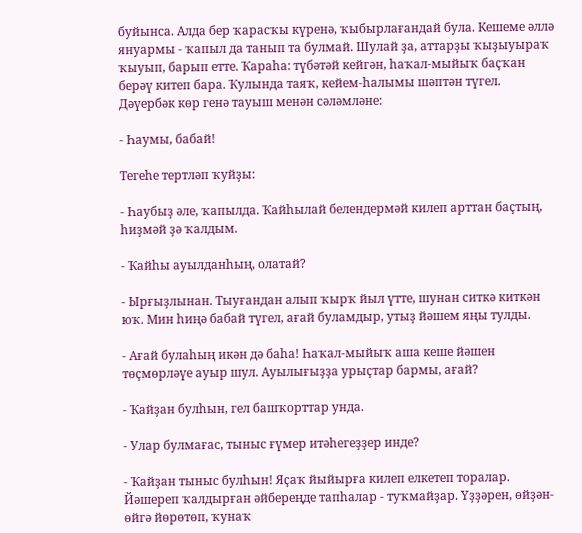буйынса. Алда бер ҡарасҡы күренә, ҡыбырлағандай була. Кешеме әллә януармы - ҡапыл да танып та булмай. Шулай ҙа, аттарҙы ҡыҙыуыраҡ ҡыуып, барып етте. Ҡараһа: түбәтәй кейгән, һаҡал-мыйыҡ баҫҡан берәү китеп бара. Ҡулында таяҡ, кейем-һалымы шәптән түгел. Дәүербәк көр генә тауыш менән сәләмләне:

- Һаумы, бабай!

Тегеһе тертләп ҡуйҙы:

- Һаубыҙ әле, ҡапылда. Ҡайһылай белендермәй килеп арттан баҫтың, һиҙмәй ҙә ҡалдым.

- Ҡайһы ауылданһың, олатай?

- Ырғыҙлынан. Тыуғандан алып ҡырҡ йыл үтте, шунан ситкә киткән юҡ. Мин һиңә бабай түгел, ағай буламдыр, утыҙ йәшем яңы тулды.

- Ағай булаһың икән дә баһа! Һаҡал-мыйыҡ аша кеше йәшен төҫмөрләүе ауыр шул. Ауылығыҙҙа урыҫтар бармы, ағай?

- Ҡайҙан булһын, гел башҡорттар унда.

- Улар булмағас, тыныс ғүмер итәһегеҙҙер инде?

- Ҡайҙан тыныс булһын! Яҫаҡ йыйырға килеп елкетеп торалар. Йәшереп ҡалдырған әйбереңде тапһалар - туҡмайҙар. Үҙҙәрен, өйҙән-өйгә йөрөтөп, ҡунаҡ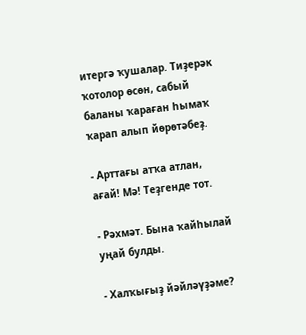итергә ҡушалар. Тиҙерәк ҡотолор өсөн, сабый баланы ҡараған һымаҡ ҡарап алып йөрөтәбеҙ.

- Арттағы атҡа атлан, ағай! Мә! Теҙгенде тот.

- Рәхмәт. Бына ҡайһылай уңай булды.

- Халҡығыҙ йәйләүҙәме?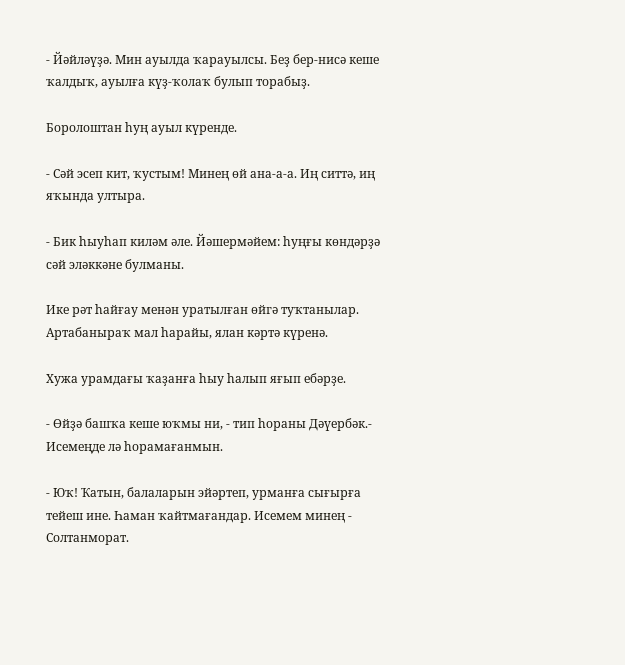- Йәйләүҙә. Мин ауылда ҡарауылсы. Беҙ бер-нисә кеше ҡалдыҡ, ауылға күҙ-ҡолаҡ булып торабыҙ.

Боролоштан һуң ауыл күренде.

- Сәй эсеп кит, ҡустым! Минең өй ана-а-а. Иң ситтә, иң яҡында ултыра.

- Бик һыуһап киләм әле. Йәшермәйем: һуңғы көндәрҙә сәй эләккәне булманы.

Ике рәт һайғау менән уратылған өйгә туҡтанылар. Артабаныраҡ мал һарайы, ялан кәртә күренә.

Хужа урамдағы ҡаҙанға һыу һалып яғып ебәрҙе.

- Өйҙә башҡа кеше юҡмы ни, - тип һораны Дәүербәк.- Исемеңде лә һорамағанмын.

- Юҡ! Ҡатын, балаларын эйәртеп, урманға сығырға тейеш ине. Һаман ҡайтмағандар. Исемем минең - Солтанморат.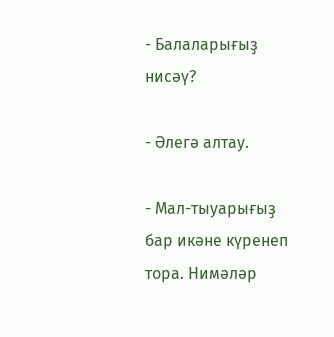- Балаларығыҙ нисәү?

- Әлегә алтау.

- Мал-тыуарығыҙ бар икәне күренеп тора. Нимәләр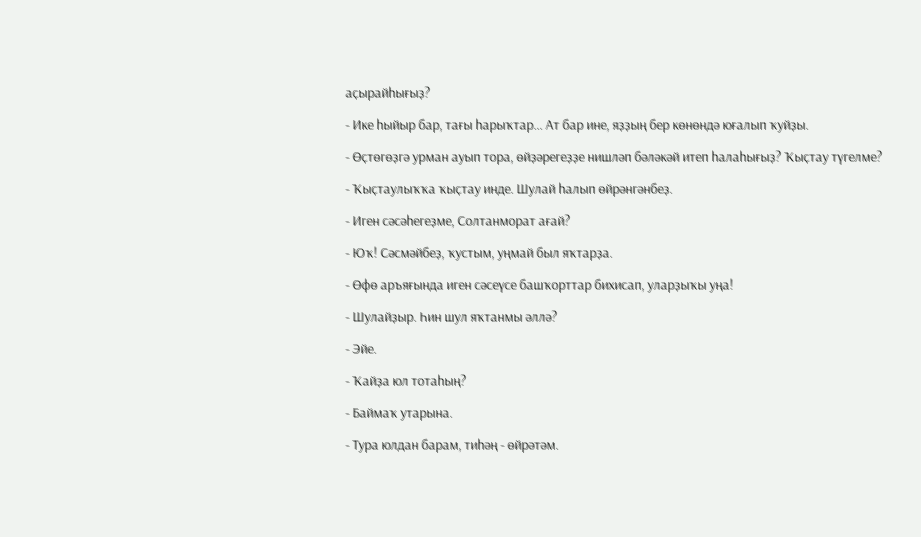аҫырайһығыҙ?

- Ике һыйыр бар, тағы һарыҡтар... Ат бар ине, яҙҙың бер көнөндә юғалып ҡуйҙы.

- Өҫтөгөҙгә урман ауып тора, өйҙәрегеҙҙе нишләп бәләкәй итеп һалаһығыҙ? Ҡыҫтау түгелме?

- Ҡыҫтаулыҡҡа ҡыҫтау инде. Шулай һалып өйрәнгәнбеҙ.

- Иген сәсәһегеҙме, Солтанморат ағай?

- Юҡ! Сәсмәйбеҙ, ҡустым, уңмай был яҡтарҙа.

- Өфө аръяғында иген сәсеүсе башҡорттар бихисап, уларҙыҡы уңа!

- Шулайҙыр. Һин шул яҡтанмы әллә?

- Эйе.

- Ҡайҙа юл тотаһың?

- Баймаҡ утарына.

- Тура юлдан барам, тиһәң - өйрәтәм.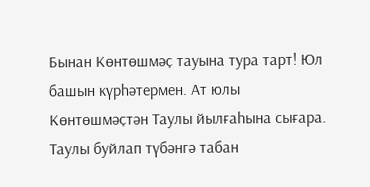Бынан Көнтөшмәҫ тауына тура тарт! Юл башын күрһәтермен. Ат юлы Көнтөшмәҫтән Таулы йылғаһына сығара. Таулы буйлап түбәнгә табан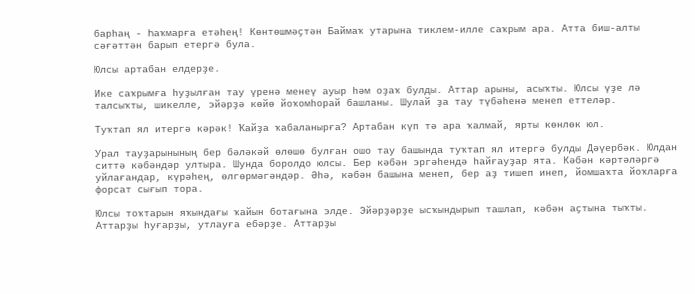барһаң - Һаҡмарға етәһең! Көнтөшмәҫтән Баймаҡ утарына тиклем-илле саҡрым ара. Атта биш-алты сәғәттән барып етергә була.

Юлсы артабан елдерҙе.

Ике саҡрымға һуҙылған тау үренә менеү ауыр һәм оҙаҡ булды. Аттар арыны, асыҡты. Юлсы үҙе лә талсыҡты, шикелле, эйәрҙә көйө йоҡомһорай башланы. Шулай ҙа тау түбәһенә менеп еттеләр.

Туҡтап ял итергә кәрәк! Ҡайҙа ҡабаланырға? Артабан күп тә ара ҡалмай, ярты көнлөк юл.

Урал тауҙарынының бер бәләкәй өлөшө булған ошо тау башында туҡтап ял итергә булды Дәүербәк. Юлдан ситтә кәбәндәр ултыра. Шунда боролдо юлсы. Бер кәбән эргәһендә һайғауҙар ята. Кәбән кәртәләргә уйлағандар, күрәһең, өлгөрмәгәндәр. Әһә, кәбән башына менеп, бер аҙ тишеп инеп, йомшаҡта йоҡларға форсат сығып тора.

Юлсы тоҡтарын яҡындағы ҡайын ботағына элде. Эйәрҙәрҙе ысҡындырып ташлап, кәбән аҫтына тыҡты. Аттарҙы һуғарҙы, утлауға ебәрҙе. Аттарҙы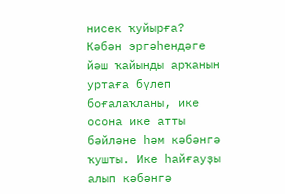нисек ҡуйырға? Кәбән эргәһендәге йәш ҡайынды арҡанын уртаға бүлеп боғалаҡланы, ике осона ике атты бәйләне һәм кәбәнгә ҡушты. Ике һайғауҙы алып кәбәнгә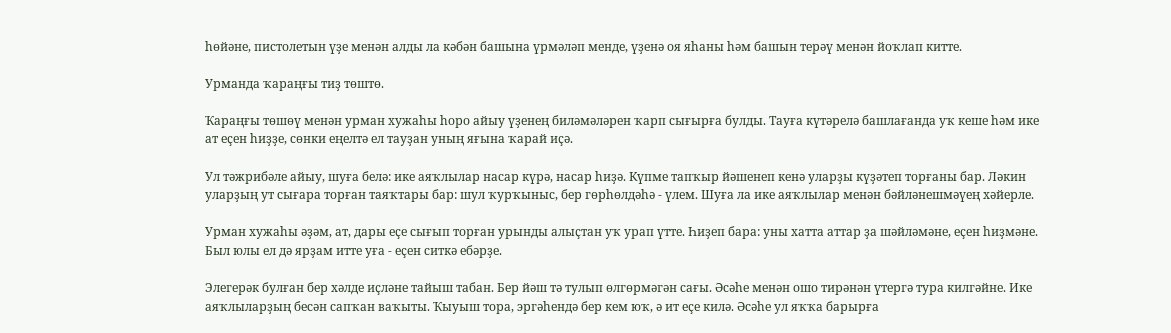һөйәне, пистолетын үҙе менән алды ла кәбән башына үрмәләп менде, үҙенә оя яһаны һәм башын терәү менән йоҡлап китте.

Урманда ҡараңғы тиҙ төштө.

Ҡараңғы төшөү менән урман хужаһы һоро айыу үҙенең биләмәләрен ҡарп сығырға булды. Тауға күтәрелә башлағанда уҡ кеше һәм ике ат еҫен һиҙҙе, сөнки еңелтә ел тауҙан уның яғына ҡарай иҫә.

Ул тәжрибәле айыу, шуға белә: ике аяҡлылар насар күрә, насар һиҙә. Күпме тапҡыр йәшенеп кенә уларҙы күҙәтеп торғаны бар. Ләкин уларҙың ут сығара торған таяҡтары бар: шул ҡурҡыныс, бер гөрһөлдәһә - үлем. Шуға ла ике аяҡлылар менән бәйләнешмәүең хәйерле.

Урман хужаһы әҙәм, ат, дары еҫе сығып торған урынды алыҫтан уҡ урап үтте. Һиҙеп бара: уны хатта аттар ҙа шәйләмәне, еҫен һиҙмәне. Был юлы ел дә ярҙам итте уға - еҫен ситкә ебәрҙе.

Элегерәк булған бер хәлде иҫләне тайыш табан. Бер йәш тә тулып өлгөрмәгән сағы. Әсәһе менән ошо тирәнән үтергә тура килгәйне. Ике аяҡлыларҙың бесән сапҡан ваҡыты. Ҡыуыш тора, эргәһендә бер кем юҡ, ә ит еҫе килә. Әсәһе ул яҡҡа барырға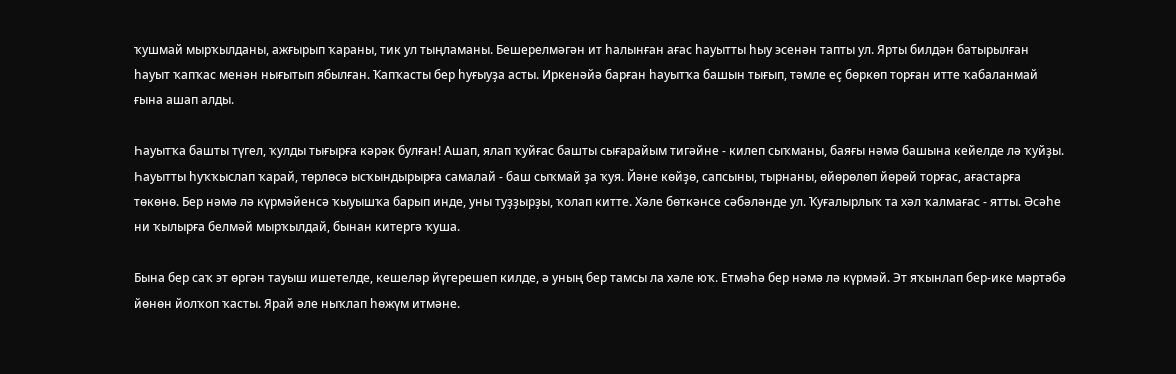ҡушмай мырҡылданы, ажғырып ҡараны, тик ул тыңламаны. Бешерелмәгән ит һалынған ағас һауытты һыу эсенән тапты ул. Ярты билдән батырылған һауыт ҡапҡас менән нығытып ябылған. Ҡапҡасты бер һуғыуҙа асты. Иркенәйә барған һауытҡа башын тығып, тәмле еҫ бөркөп торған итте ҡабаланмай ғына ашап алды.

Һауытҡа башты түгел, ҡулды тығырға кәрәк булған! Ашап, ялап ҡуйғас башты сығарайым тигәйне - килеп сыҡманы, баяғы нәмә башына кейелде лә ҡуйҙы. Һауытты һуҡҡыслап ҡарай, төрлөсә ысҡындырырға самалай - баш сыҡмай ҙа ҡуя. Йәне көйҙө, сапсыны, тырнаны, өйөрөлөп йөрөй торғас, ағастарға төкөнө. Бер нәмә лә күрмәйенсә ҡыуышҡа барып инде, уны туҙҙырҙы, ҡолап китте. Хәле бөткәнсе сәбәләнде ул. Ҡуғалырлыҡ та хәл ҡалмағас - ятты. Әсәһе ни ҡылырға белмәй мырҡылдай, бынан китергә ҡуша.

Бына бер саҡ эт өргән тауыш ишетелде, кешеләр йүгерешеп килде, ә уның бер тамсы ла хәле юҡ. Етмәһә бер нәмә лә күрмәй. Эт яҡынлап бер-ике мәртәбә йөнөн йолҡоп ҡасты. Ярай әле ныҡлап һөжүм итмәне.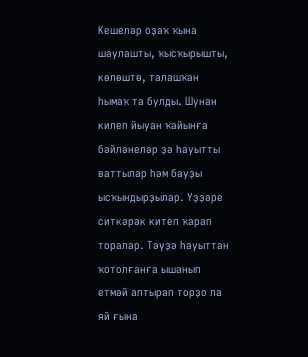Кешеләр оҙаҡ ҡына шаулашты, ҡысҡырышты, көлөштө, талашҡан һымаҡ та булды. Шунан килеп йыуан ҡайынға бәйләнеләр ҙә һауытты ваттылар һәм бауҙы ысҡындырҙылар. Үҙҙәре ситкәрәк китеп ҡарап торалар. Тәүҙә һауыттан ҡотолғанға ышанып етмәй аптырап торҙо ла яй ғына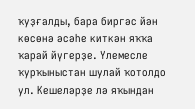ҡуҙғалды, бара биргәс йән көсөнә әсәһе киткән яҡҡа ҡарай йүгерҙе. Үлемесле ҡурҡыныстан шулай ҡотолдо ул. Кешеләрҙе лә яҡындан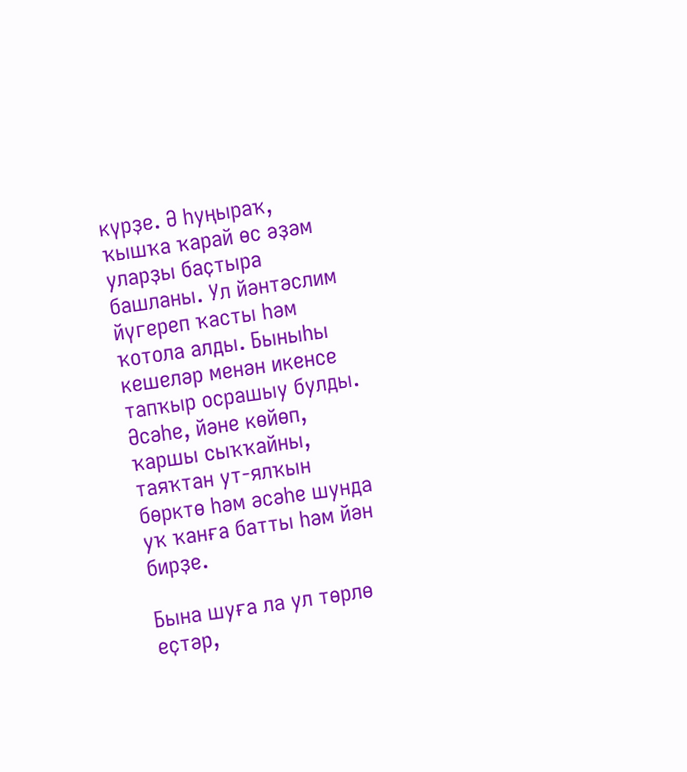күрҙе. Ә һуңыраҡ, ҡышҡа ҡарай өс әҙәм уларҙы баҫтыра башланы. Ул йәнтәслим йүгереп ҡасты һәм ҡотола алды. Быныһы кешеләр менән икенсе тапҡыр осрашыу булды. Әсәһе, йәне көйөп, ҡаршы сыҡҡайны, таяҡтан ут-ялҡын бөрктө һәм әсәһе шунда уҡ ҡанға батты һәм йән бирҙе.

Бына шуға ла ул төрлө еҫтәр,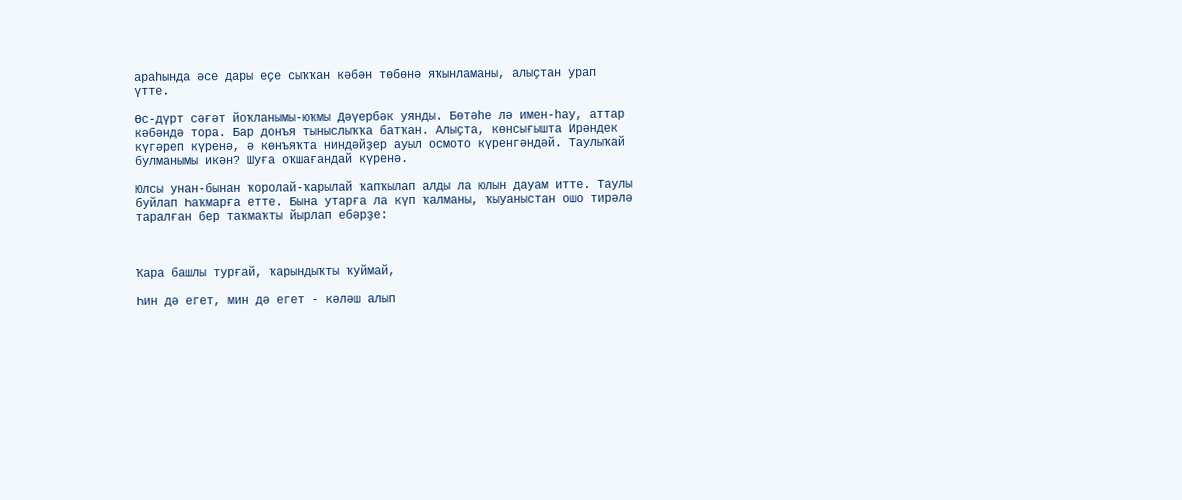араһында әсе дары еҫе сыҡҡан кәбән төбөнә яҡынламаны, алыҫтан урап үтте.

Өс-дүрт сәғәт йоҡланымы-юҡмы Дәүербәк уянды. Бөтәһе лә имен-һау, аттар кәбәндә тора. Бар донъя тыныслыҡҡа батҡан. Алыҫта, көнсығышта Ирәндек күгәреп күренә, ә көнъяҡта ниндәйҙер ауыл осмото күренгәндәй. Таулыҡай булманымы икән? Шуға оҡшағандай күренә.

Юлсы унан-бынан ҡоролай-ҡарылай ҡапҡылап алды ла юлын дауам итте. Таулы буйлап Һаҡмарға етте. Бына утарға ла күп ҡалманы, ҡыуаныстан ошо тирәлә таралған бер таҡмаҡты йырлап ебәрҙе:



Ҡара башлы турғай, ҡарындыҡты ҡуймай,

Һин дә егет, мин дә егет - кәләш алып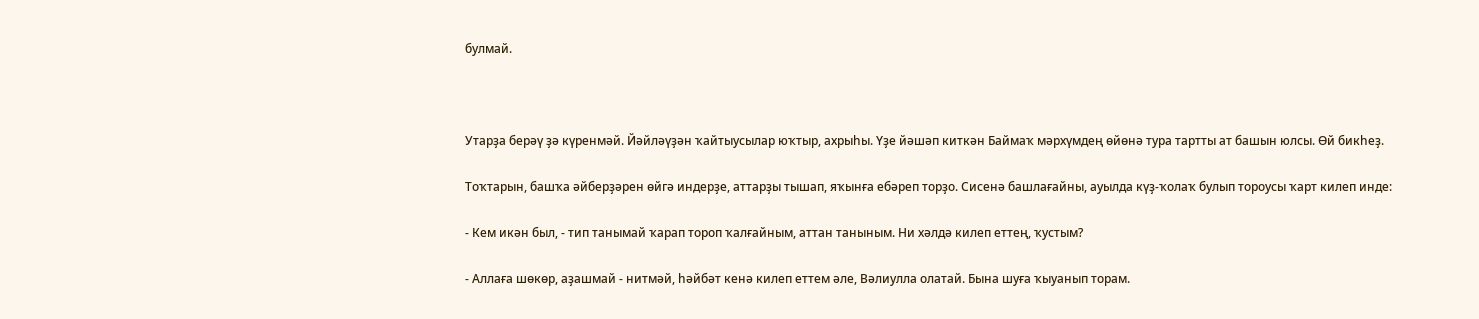булмай.



Утарҙа берәү ҙә күренмәй. Йәйләүҙән ҡайтыусылар юҡтыр, ахрыһы. Үҙе йәшәп киткән Баймаҡ мәрхүмдең өйөнә тура тартты ат башын юлсы. Өй бикһеҙ.

Тоҡтарын, башҡа әйберҙәрен өйгә индерҙе, аттарҙы тышап, яҡынға ебәреп торҙо. Сисенә башлағайны, ауылда күҙ-ҡолаҡ булып тороусы ҡарт килеп инде:

- Кем икән был, - тип танымай ҡарап тороп ҡалғайным, аттан таныным. Ни хәлдә килеп еттең, ҡустым?

- Аллаға шөкөр, аҙашмай - нитмәй, һәйбәт кенә килеп еттем әле, Вәлиулла олатай. Бына шуға ҡыуанып торам.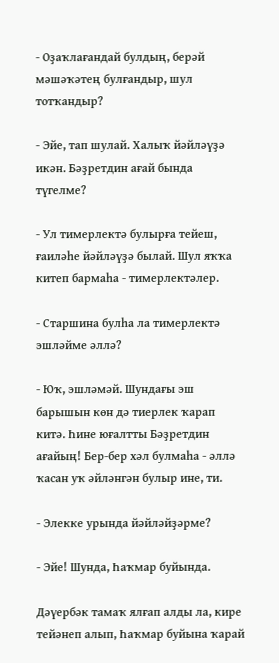- Оҙаҡлағандай булдың, берәй мәшәҡәтең булғандыр, шул тотҡандыр?

- Эйе, тап шулай. Халыҡ йәйләүҙә икән. Бәҙретдин ағай бында түгелме?

- Ул тимерлектә булырға тейеш, ғаиләһе йәйләүҙә былай. Шул яҡҡа китеп бармаһа - тимерлектәлер.

- Старшина булһа ла тимерлектә эшләйме әллә?

- Юҡ, эшләмәй. Шундағы эш барышын көн дә тиерлек ҡарап китә. Һине юғалтты Бәҙретдин ағайың! Бер-бер хәл булмаһа - әллә ҡасан уҡ әйләнгән булыр ине, ти.

- Элекке урында йәйләйҙәрме?

- Эйе! Шунда, Һаҡмар буйында.

Дәүербәк тамаҡ ялғап алды ла, кире тейәнеп алып, Һаҡмар буйына ҡарай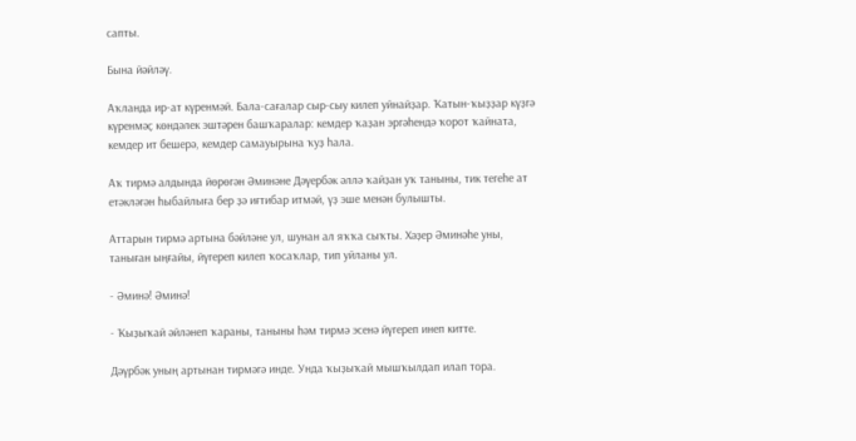сапты.

Бына йәйләү.

Аҡланда ир-ат күренмәй. Бала-сағалар сыр-сыу килеп уйнайҙар. Ҡатын-ҡыҙҙар күҙгә күренмәҫ көндәлек эштәрен башҡаралар: кемдер ҡаҙан эргәһендә ҡорот ҡайната, кемдер ит бешерә, кемдер самауырына ҡуҙ һала.

Аҡ тирмә алдында йөрөгән Әминәне Дәүербәк әллә ҡайҙан уҡ таныны, тик тегеһе ат етәкләгән һыбайлыға бер ҙә иғтибар итмәй, үҙ эше менән булышты.

Аттарын тирмә артына бәйләне ул, шунан ал яҡҡа сыҡты. Хәҙер Әминәһе уны, таныған ыңғайы, йүгереп килеп ҡосаҡлар, тип уйланы ул.

- Әминә! Әминә!

- Ҡыҙыҡай әйләнеп ҡараны, таныны һәм тирмә эсенә йүгереп инеп китте.

Дәүрбәк уның артынан тирмәгә инде. Унда ҡыҙыҡай мышҡылдап илап тора.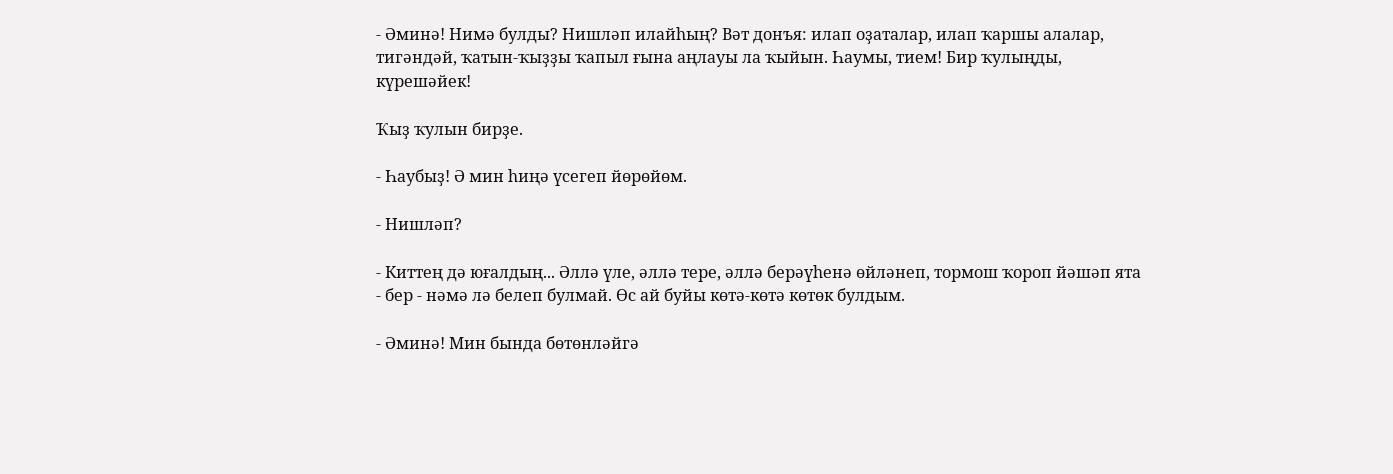- Әминә! Нимә булды? Нишләп илайһың? Вәт донъя: илап оҙаталар, илап ҡаршы алалар, тигәндәй, ҡатын-ҡыҙҙы ҡапыл ғына аңлауы ла ҡыйын. Һаумы, тием! Бир ҡулыңды, күрешәйек!

Ҡыҙ ҡулын бирҙе.

- Һаубыҙ! Ә мин һиңә үсегеп йөрөйөм.

- Нишләп?

- Киттең дә юғалдың... Әллә үле, әллә тере, әллә берәүһенә өйләнеп, тормош ҡороп йәшәп ята - бер - нәмә лә белеп булмай. Өс ай буйы көтә-көтә көтөк булдым.

- Әминә! Мин бында бөтөнләйгә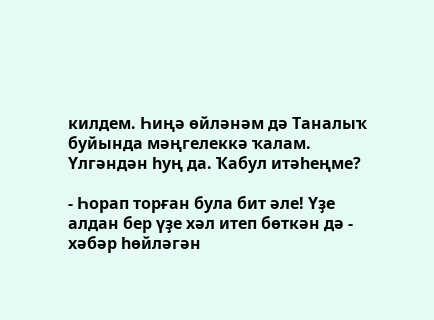килдем. Һиңә өйләнәм дә Таналыҡ буйында мәңгелеккә ҡалам. Үлгәндән һуң да. Ҡабул итәһеңме?

- Һорап торған була бит әле! Үҙе алдан бер үҙе хәл итеп бөткән дә - хәбәр һөйләгән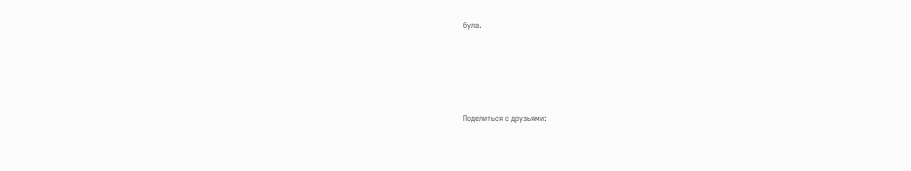була.





Поделиться с друзьями: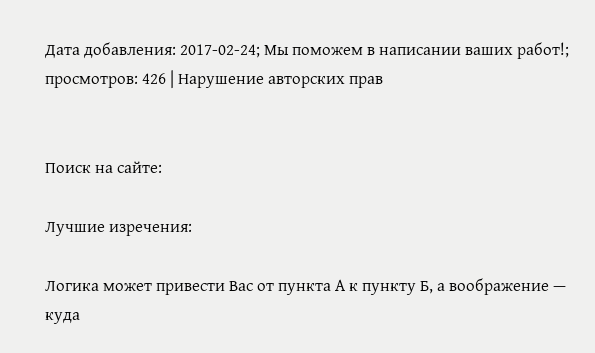Дата добавления: 2017-02-24; Мы поможем в написании ваших работ!; просмотров: 426 | Нарушение авторских прав


Поиск на сайте:

Лучшие изречения:

Логика может привести Вас от пункта А к пункту Б, а воображение — куда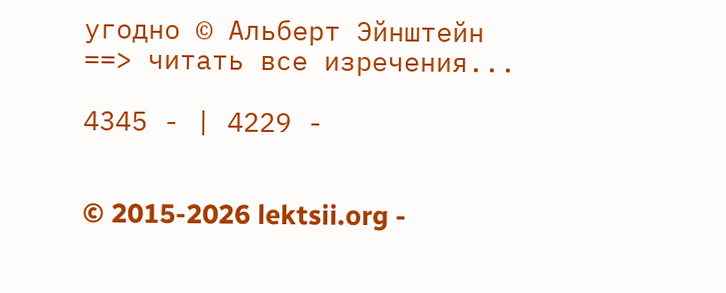угодно © Альберт Эйнштейн
==> читать все изречения...

4345 - | 4229 -


© 2015-2026 lektsii.org -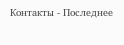Контакты - Последнее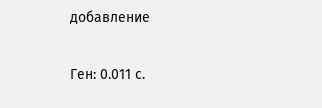добавление

Ген: 0.011 с.